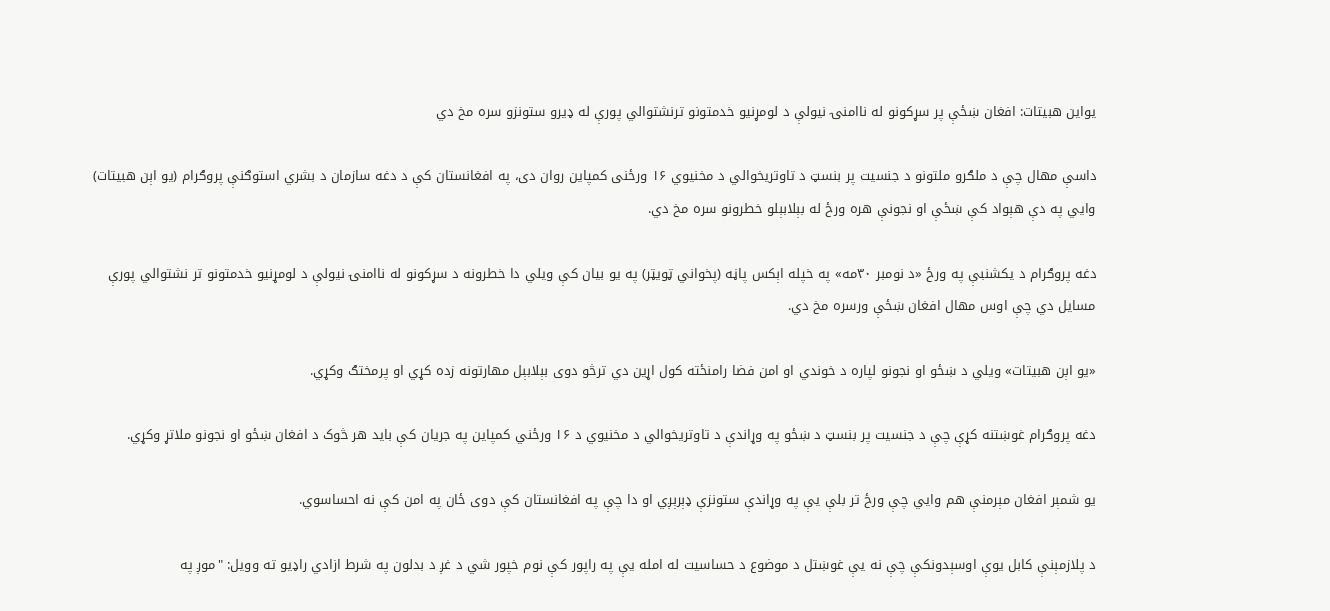یواین هبیتات: افغان ښځې پر سړکونو له ناامنۍ نیولې د لومړنیو خدمتونو ترنشتوالي پورې له ډیرو ستونزو سره مخ دي

داسې مهال چې د ملګرو ملتونو د جنسیت پر بنسټ د تاوتریخوالي د مخنیوي ۱۶ ورځنی کمپاین روان دی، په افغانستان کې د دغه سازمان د بشري استوګنې پروګرام (یو اېن هبیتات) وايي په دې هېواد کې ښځې او نجونې هره ورځ له بېلابېلو خطرونو سره مخ دي.

دغه پروګرام د یکشنبې په ورځ «د نومبر ۳۰مه» په خپله اېکس پاڼه (پخواني ټویټر) په یو بیان کې ویلي دا خطرونه د سړکونو له ناامنۍ نیولې د لومړنیو خدمتونو تر نشتوالي پورې مسایل دي چې اوس مهال افغان ښځې ورسره مخ دي.

«یو اېن هبیتات» ویلي د ښځو او نجونو لپاره د خوندي او امن فضا رامنځته کول اړین دي ترڅو دوی بېلابېل مهارتونه زده کړي او پرمختګ وکړي.

دغه پروګرام غوښتنه کړې چې د جنسیت پر بنسټ د ښځو په وړاندې د تاوتریخوالي د مخنیوي د ۱۶ ورځني کمپاین په جریان کې باید هر څوک د افغان ښځو او نجونو ملاتړ وکړي.

یو شمېر افغان مېرمنې هم وايي چې ورځ تر بلې یې په وړاندې ستونزې ډېرېږي او دا چې په افغانستان کې دوی ځان په امن کې نه احساسوي.

د پلازمېنې کابل یوې اوسېدونکې چې نه یې غوښتل د موضوع د حساسیت له امله یې په راپور کې نوم خپور شي د غږ د بدلون په شرط ازادي راډيو ته وویل: "موږ په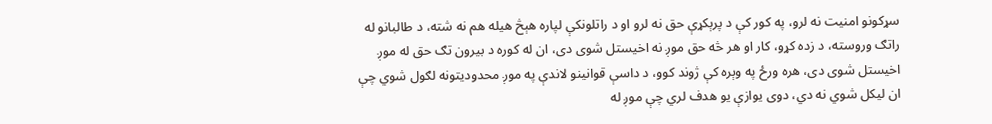سړکونو امنیت نه لرو، په کور کې د پرېکړې حق نه لرو او د راتلونکې لپاره هېڅ هیله هم نه شته، د طالبانو له راتګ وروسته، د زده کړو، کار او هر څه حق موږ نه اخیستل شوی دی، ان له کوره د بیرون تګ حق له موږ اخیستل شوی دی، هره ورځ په وېره کې ژوند کوو، د داسې قوانینو لاندې په موږ محدودیتونه لګول شوي چې ان لیکل شوي نه دي، دوی یوازې یو هدف لري چې موږ له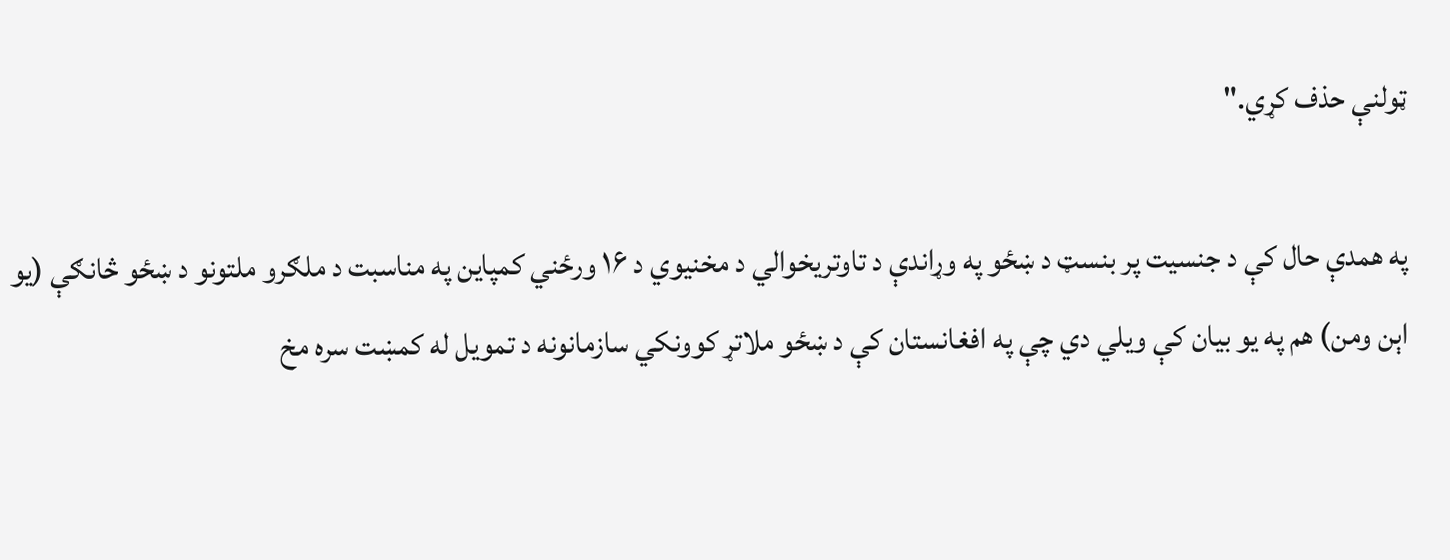ټولنې حذف کړي."

په همدې حال کې د جنسیت پر بنسټ د ښځو په وړاندې د تاوتریخوالي د مخنیوي د ۱۶ ورځني کمپاین په مناسبت د ملګرو ملتونو د ښځو څانګې (یو اېن ومن) هم په یو بیان کې ویلي دي چې په افغانستان کې د ښځو ملاتړ کوونکي سازمانونه د تمویل له کمښت سره مخ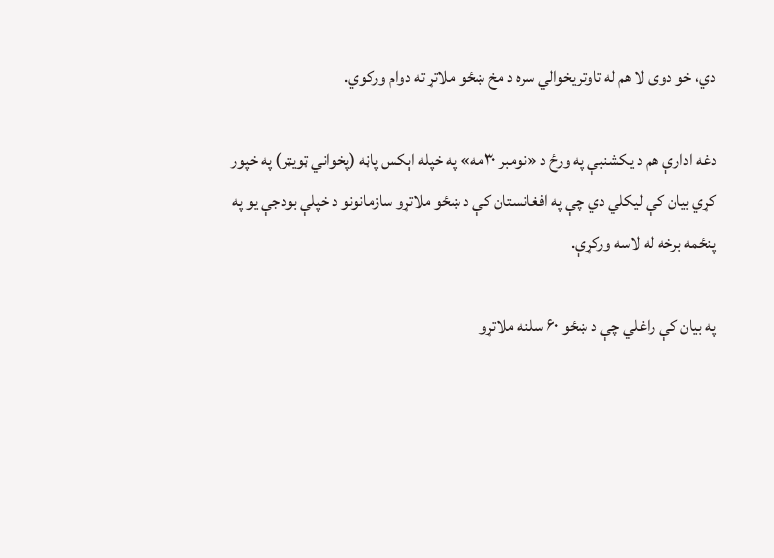دي، خو دوی لا هم له تاوتریخوالي سره د مخ ښځو ملاتړ ته دوام ورکوي.

دغه ادارې هم د یکشنبې په ورځ د «نومبر ۳۰مه» په خپله اېکس پاڼه (پخواني ټویټر) په خپور کړي بیان کې لیکلي دي چې په افغانستان کې د ښځو ملاتړو سازمانونو د خپلې بودجې یو په پنځمه برخه له لاسه ورکړې.

په بیان کې راغلي چې د ښځو ۶۰ سلنه ملاتړو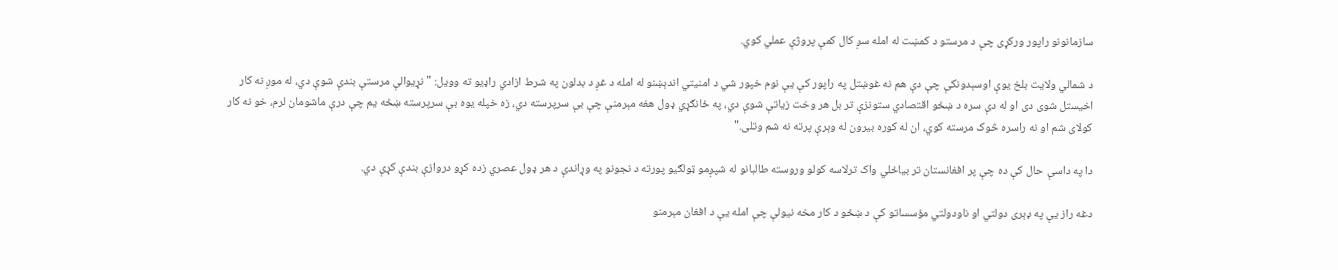سازمانونو راپور ورکړی چې د مرستو د کمښت له امله سږ کال کمې پروژې عملي کوي.

د شمالي ولایت بلخ یوې اوسېدونکې چې دې هم نه غوښتل په راپور کې یې نوم خپور شي د امنیتي اندېښنو له امله د غږ د بدلون په شرط ازادي راډيو ته وویل: "نړیوالې مرستې بندې شوې دي، له موږ نه کار اخیستل شوی دی او له دې سره د ښځو اقتصادي ستونزې تر بل هر وخت زیاتې شوې دي، په ځانګړي ډول هغه مېرمنې چې بې سرپرسته دي، زه خپله یوه بې سرپرسته ښځه یم چې درې ماشومان لرم، خو نه کار کولای شم او نه راسره څوک مرسته کوي، ان له کوره بیرون له وېرې پرته نه شم وتلی."

دا په داسې حال کې ده چې پر افغانستان تر بیاځلي واک ترلاسه کولو وروسته طالبانو له شپږمو ټولګیو پورته د نجونو په وړاندې د هر ډول عصري زده کړو دروازې بندې کړې دي.

دغه راز یې په ډېری دولتي او ناودولتي مؤسساتو کې د ښځو د کار مخه نیولې چې امله یې د افغان مېرمنو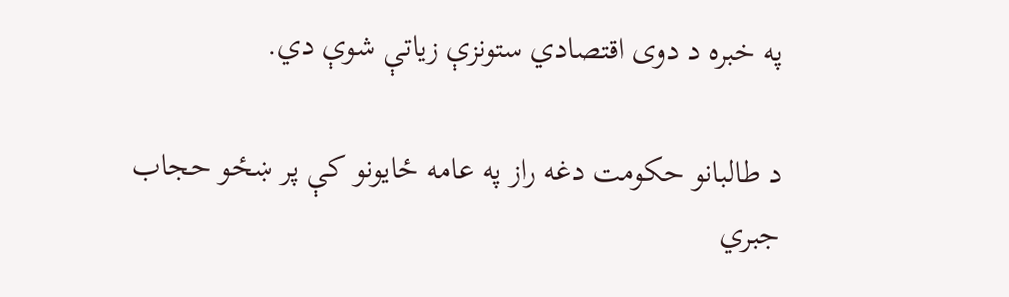په خبره د دوی اقتصادي ستونزې زیاتې شوې دي.

د طالبانو حکومت دغه راز په عامه ځایونو کې پر ښځو حجاب جبري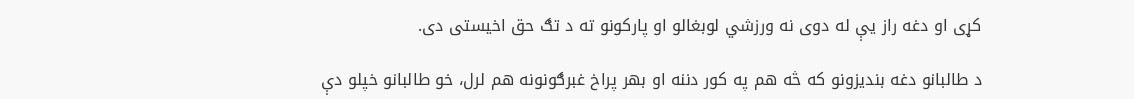کړی او دغه راز یې له دوی نه ورزشي لوبغالو او پارکونو ته د تګ حق اخیستی دی.

د طالبانو دغه بندیزونو که څه هم په کور دننه او بهر پراخ غبرګونونه هم لرل، خو طالبانو خپلو دې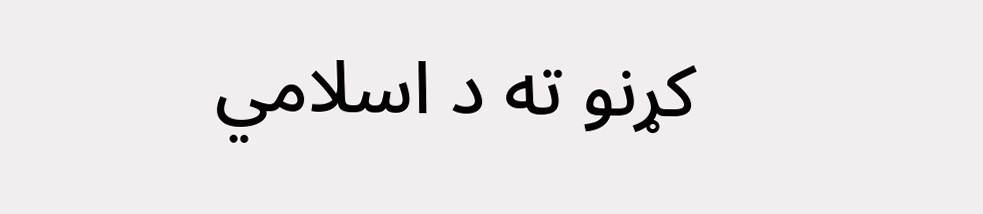کړنو ته د اسلامي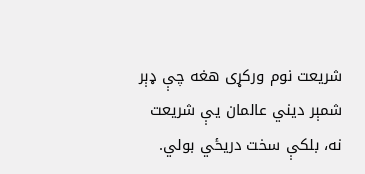شریعت نوم ورکړی هغه چې ډېر شمېر دیني عالمان یې شریعت نه، بلکې سخت دریځي بولي.